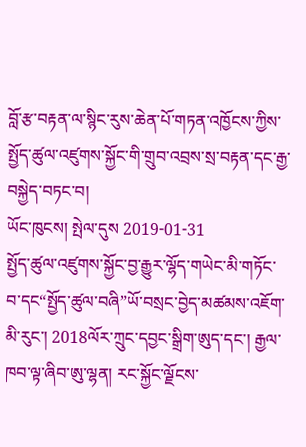བློ་རྩ་བརྟན་ལ་སྙིང་རུས་ཆེན་པོ་གཏན་འཁྱོངས་ཀྱིས་སྤྱོད་ཚུལ་འཛུགས་སྐྱོང་གི་གྲུབ་འབྲས་སྲ་བརྟན་དང་རྒྱ་བསྐྱེད་བཏང་བ།
ཡོང་ཁུངས། སྤེལ་དུས 2019-01-31
སྤྱོད་ཚུལ་འཛུགས་སྐྱོང་བྱ་རྒྱུར་ལྷོད་གཡེང་མི་གཏོང་བ་དང“སྤྱོད་ཚུལ་བཞི”ཡོ་བསྲང་བྱེད་མཚམས་འཇོག་མི་རུང་། 2018ལོར་ཀྲུང་དབྱང་སྒྲིག་ཨུད་དང་། རྒྱལ་ཁབ་ལྟ་ཞིབ་ཨུ་ལྷན། རང་སྐྱོང་ལྗོངས་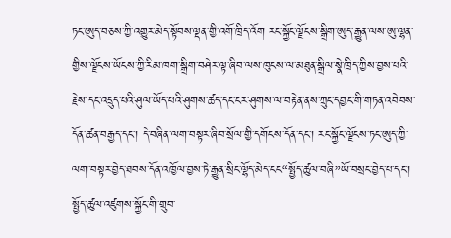ཏང་ཨུད་བཅས་ཀྱི་འགྱུར་མེད་སྟོབས་ལྡན་གྱི་འགོ་ཁྲིད་འོག རང་སྐྱོང་ལྗོངས་སྒྲིག་ཨུད་རྒྱུན་ལས་ཨུ་ལྷན་གྱིས་ལྗོངས་ཡོངས་ཀྱི་རིམ་ཁག་སྒྲིག་བཤེར་ལྟ་ཞིབ་ལས་ཁུངས་ལ་མཐུན་སྒྲིལ་སྣེ་ཁྲིད་ཀྱིས་བྱས་པའི་རྗེས་དང་འདྲུད་པའི་ཤུལ་ཡོད་པའི་ཤུགས་ཚད་དང་ངར་ཤུགས་ལ་བརྟེན་ནས་ཀྲུང་དབྱང་གི་གཏན་འབེབས་དོན་ཚན་བརྒྱད་དང་། དེ་བཞིན་ལག་བསྟར་ཞིབ་སྲོལ་གྱི་དགོངས་དོན་དང་། རང་སྐྱོང་ལྗོངས་ཏང་ཨུད་ཀྱི་ལག་བསྟར་བྱེད་ཐབས་དོན་འཁྱོལ་བྱས་ཏེ་རྒྱུན་སྲིང་ལྷོད་མེད་ངང“སྤྱོད་ཚུལ་བཞི”ཡོ་བསྲང་བྱེད་པ་དང་། སྤྱོད་ཚུལ་འཛུགས་སྐྱོང་གི་གྲུབ་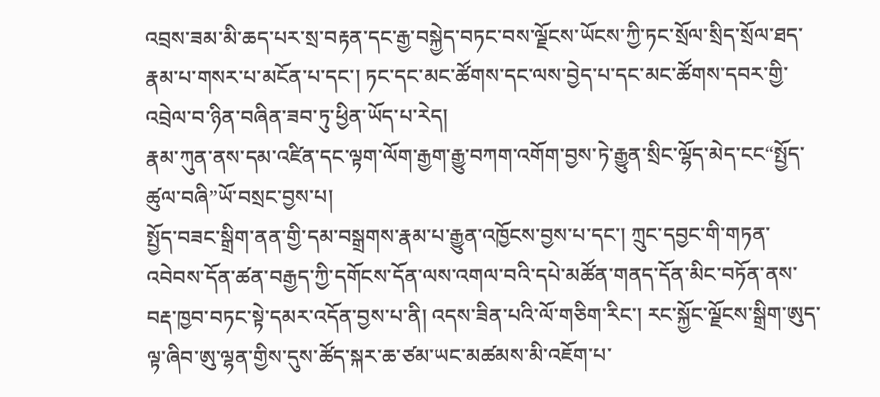འབྲས་ཟམ་མི་ཆད་པར་སྲ་བརྟན་དང་རྒྱ་བསྐྱེད་བཏང་བས་ལྗོངས་ཡོངས་ཀྱི་ཏང་སྲོལ་སྲིད་སྲོལ་ཐད་རྣམ་པ་གསར་པ་མངོན་པ་དང་། ཏང་དང་མང་ཚོགས་དང་ལས་བྱེད་པ་དང་མང་ཚོགས་དབར་གྱི་འབྲེལ་བ་ཉིན་བཞིན་ཟབ་ཏུ་ཕྱིན་ཡོད་པ་རེད།
རྣམ་ཀུན་ནས་དམ་འཛིན་དང་ལྟག་ལོག་རྒྱག་རྒྱུ་བཀག་འགོག་བྱས་ཏེ་རྒྱུན་སྲིང་ལྷོད་མེད་ངང“སྤྱོད་ཚུལ་བཞི”ཡོ་བསྲང་བྱས་པ།
སྤྱོད་བཟང་སྒྲིག་ནན་གྱི་དམ་བསྒྲགས་རྣམ་པ་རྒྱུན་འཁྱོངས་བྱས་པ་དང་། ཀྲུང་དབྱང་གི་གཏན་འབེབས་དོན་ཚན་བརྒྱད་ཀྱི་དགོངས་དོན་ལས་འགལ་བའི་དཔེ་མཚོན་གནད་དོན་མིང་བཏོན་ནས་བརྡ་ཁྱབ་བཏང་སྟེ་དམར་འདོན་བྱས་པ་ནི། འདས་ཟིན་པའི་ལོ་གཅིག་རིང་། རང་སྐྱོང་ལྗོངས་སྒྲིག་ཨུད་ལྟ་ཞིབ་ཨུ་ལྷན་གྱིས་དུས་ཚོད་སྐར་ཆ་ཙམ་ཡང་མཚམས་མི་འཇོག་པ་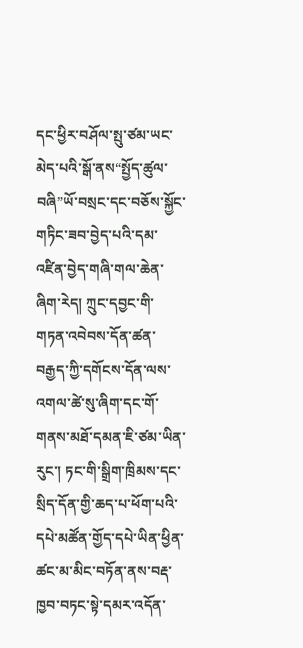དང་ཕྱིར་བཤོལ་སྤུ་ཙམ་ཡང་མེད་པའི་སྒོ་ནས“སྤྱོད་ཚུལ་བཞི”ཡོ་བསྲང་དང་བཅོས་སྐྱོང་གཏིང་ཟབ་བྱེད་པའི་དམ་འཛིན་བྱེད་གཞི་གལ་ཆེན་ཞིག་རེད། ཀྲུང་དབྱང་གི་གཏན་འབེབས་དོན་ཚན་བརྒྱད་ཀྱི་དགོངས་དོན་ལས་འགལ་ཚེ་སུ་ཞིག་དང་གོ་གནས་མཐོ་དམན་ཇི་ཙམ་ཡིན་རུང་། ཏང་གི་སྒྲིག་ཁྲིམས་དང་སྲིད་དོན་གྱི་ཆད་པ་ཕོག་པའི་དཔེ་མཚོན་གྱོད་དཔེ་ཡིན་ཕྱིན་ཚང་མ་མིང་བཏོན་ནས་བརྡ་ཁྱབ་བཏང་སྟེ་དམར་འདོན་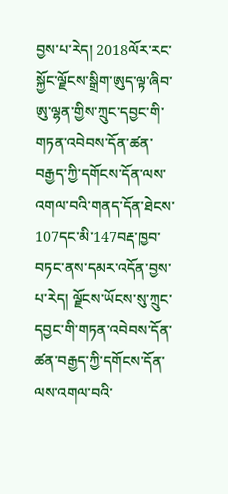བྱས་པ་རེད། 2018ལོར་རང་སྐྱོང་ལྗོངས་སྒྲིག་ཨུད་ལྟ་ཞིབ་ཨུ་ལྷན་གྱིས་ཀྲུང་དབྱང་གི་གཏན་འབེབས་དོན་ཚན་བརྒྱད་ཀྱི་དགོངས་དོན་ལས་འགལ་བའི་གནད་དོན་ཐེངས་107དང་མི་147བརྡ་ཁྱབ་བཏང་ནས་དམར་འདོན་བྱས་པ་རེད། ལྗོངས་ཡོངས་སུ་ཀྲུང་དབྱང་གི་གཏན་འབེབས་དོན་ཚན་བརྒྱད་ཀྱི་དགོངས་དོན་ལས་འགལ་བའི་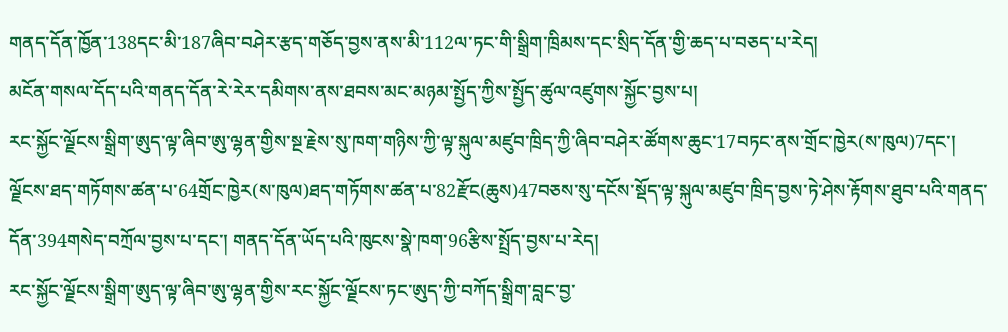གནད་དོན་ཁྱོན་138དང་མི་187ཞིབ་བཤེར་རྩད་གཅོད་བྱས་ནས་མི་112ལ་ཏང་གི་སྒྲིག་ཁྲིམས་དང་སྲིད་དོན་གྱི་ཆད་པ་བཅད་པ་རེད།
མངོན་གསལ་དོད་པའི་གནད་དོན་རེ་རེར་དམིགས་ནས་ཐབས་མང་མཉམ་སྤྱོད་ཀྱིས་སྤྱོད་ཚུལ་འཛུགས་སྐྱོང་བྱས་པ།
རང་སྐྱོང་ལྗོངས་སྒྲིག་ཨུད་ལྟ་ཞིབ་ཨུ་ལྷན་གྱིས་སྔ་རྗེས་སུ་ཁག་གཉིས་ཀྱི་ལྟ་སྐུལ་མཛུབ་ཁྲིད་ཀྱི་ཞིབ་བཤེར་ཚོགས་ཆུང་17བཏང་ནས་གྲོང་ཁྱེར(ས་ཁུལ)7དང་། ལྗོངས་ཐད་གཏོགས་ཚན་པ་64གྲོང་ཁྱེར(ས་ཁུལ)ཐད་གཏོགས་ཚན་པ་82རྫོང(ཆུས)47བཅས་སུ་དངོས་སྡོད་ལྟ་སྐུལ་མཛུབ་ཁྲིད་བྱས་ཏེ་ཤེས་རྟོགས་ཐུབ་པའི་གནད་དོན་394གསེད་བཀྲོལ་བྱས་པ་དང་། གནད་དོན་ཡོད་པའི་ཁུངས་སྣེ་ཁག་96རྩིས་སྤྲོད་བྱས་པ་རེད།
རང་སྐྱོང་ལྗོངས་སྒྲིག་ཨུད་ལྟ་ཞིབ་ཨུ་ལྷན་གྱིས་རང་སྐྱོང་ལྗོངས་ཏང་ཨུད་ཀྱི་བཀོད་སྒྲིག་བླང་བྱ་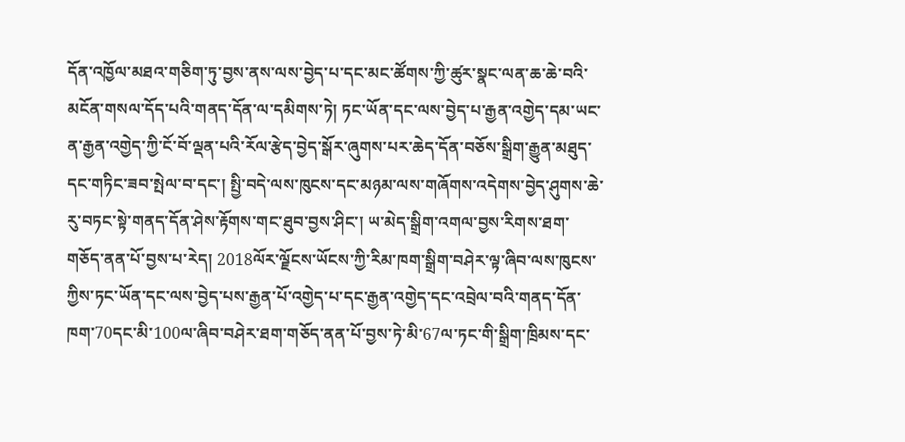དོན་འཁྱོལ་མཐའ་གཅིག་ཏུ་བྱས་ནས་ལས་བྱེད་པ་དང་མང་ཚོགས་ཀྱི་ཚུར་སྣང་ལན་ཆ་ཆེ་བའི་མངོན་གསལ་དོད་པའི་གནད་དོན་ལ་དམིགས་ཏེ། ཏང་ཡོན་དང་ལས་བྱེད་པ་རྒྱན་འགྱེད་དམ་ཡང་ན་རྒྱན་འགྱེད་ཀྱི་ངོ་བོ་ལྡན་པའི་རོལ་རྩེད་བྱེད་སྒོར་ཞུགས་པར་ཆེད་དོན་བཅོས་སྒྲིག་རྒྱུན་མཐུད་དང་གཏིང་ཟབ་སྤེལ་བ་དང་། སྤྱི་བདེ་ལས་ཁུངས་དང་མཉམ་ལས་གཞོགས་འདེགས་བྱེད་ཤུགས་ཆེ་རུ་བཏང་སྟེ་གནད་དོན་ཤེས་རྟོགས་གང་ཐུབ་བྱས་ཤིང་། ཡ་མེད་སྒྲིག་འགལ་བྱས་རིགས་ཐག་གཅོད་ནན་པོ་བྱས་པ་རེད། 2018ལོར་ལྗོངས་ཡོངས་ཀྱི་རིམ་ཁག་སྒྲིག་བཤེར་ལྟ་ཞིབ་ལས་ཁུངས་ཀྱིས་ཏང་ཡོན་དང་ལས་བྱེད་པས་རྒྱན་པོ་འགྱེད་པ་དང་རྒྱན་འགྱེད་དང་འབྲེལ་བའི་གནད་དོན་ཁག་70དང་མི་100ལ་ཞིབ་བཤེར་ཐག་གཅོད་ནན་པོ་བྱས་ཏེ་མི་67ལ་ཏང་གི་སྒྲིག་ཁྲིམས་དང་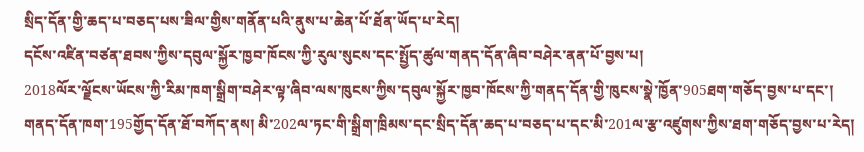སྲིད་དོན་གྱི་ཆད་པ་བཅད་པས་ཟིལ་གྱིས་གནོན་པའི་ནུས་པ་ཆེན་པོ་ཐོན་ཡོད་པ་རེད།
དངོས་འཛིན་བཙན་ཐབས་ཀྱིས་དབུལ་སྐྱོར་ཁྱབ་ཁོངས་ཀྱི་རུལ་སུངས་དང་སྤྱོད་ཚུལ་གནད་དོན་ཞིབ་བཤེར་ནན་པོ་བྱས་པ།
2018ལོར་ལྗོངས་ཡོངས་ཀྱི་རིམ་ཁག་སྒྲིག་བཤེར་ལྟ་ཞིབ་ལས་ཁུངས་ཀྱིས་དབུལ་སྐྱོར་ཁྱབ་ཁོངས་ཀྱི་གནད་དོན་གྱི་ཁུངས་སྣེ་ཁྱོན་905ཐག་གཅོད་བྱས་པ་དང་། གནད་དོན་ཁག་195གྱོད་དོན་ཐོ་བཀོད་ནས། མི་202ལ་ཏང་གི་སྒྲིག་ཁྲིམས་དང་སྲིད་དོན་ཆད་པ་བཅད་པ་དང་མི་201ལ་རྩ་འཛུགས་ཀྱིས་ཐག་གཅོད་བྱས་པ་རེད།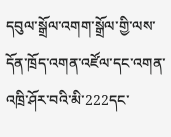དབུལ་སྒྲོལ་འགག་སྒྲོལ་གྱི་ལས་དོན་ཁྲོད་འགན་འཛོལ་དང་འགན་འཁྲི་ཤོར་བའི་མི་222དང་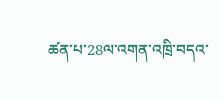ཚན་པ་28ལ་འགན་འཁྲི་བདའ་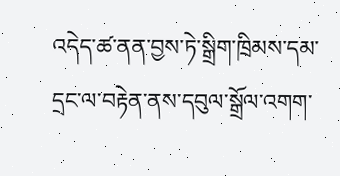འདེད་ཚ་ནན་བྱས་ཏེ་སྒྲིག་ཁྲིམས་དམ་དྲང་ལ་བརྟེན་ནས་དབུལ་སྒྲོལ་འགག་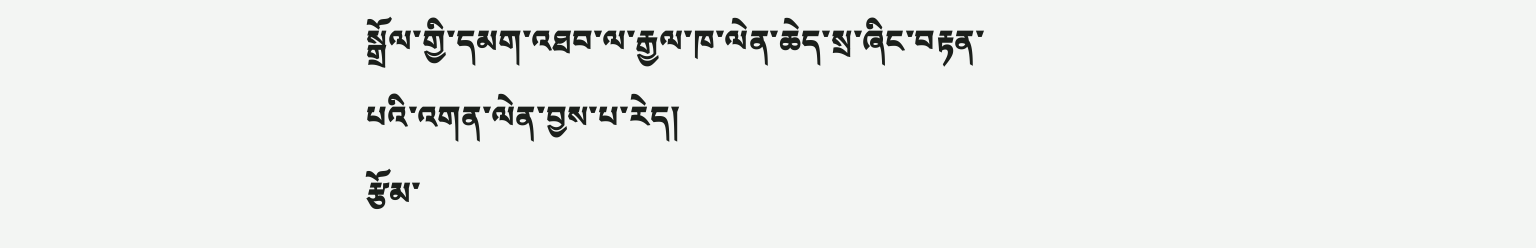སྒྲོལ་གྱི་དམག་འཐབ་ལ་རྒྱལ་ཁ་ལེན་ཆེད་སྲ་ཞིང་བརྟན་པའི་འགན་ལེན་བྱས་པ་རེད།
རྩོམ་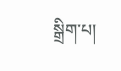སྒྲིག་པ།